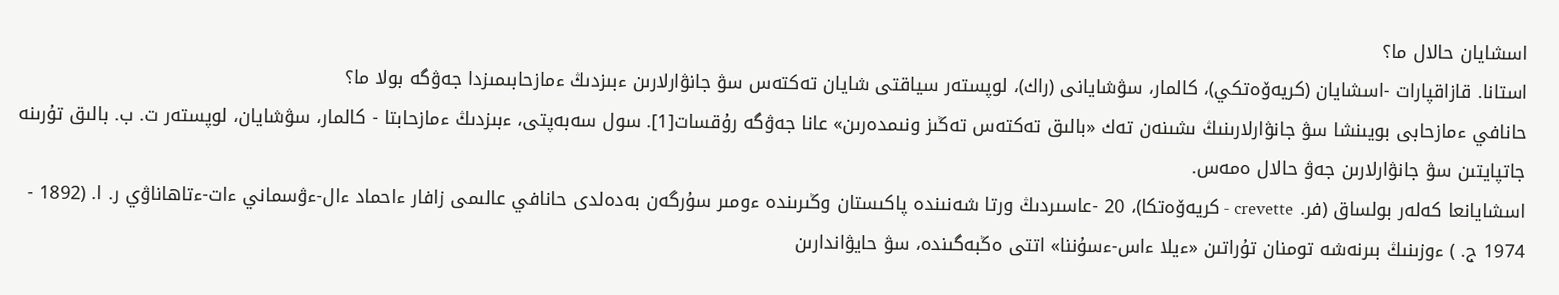اسشايان حالال ما؟
استانا. قازاقپارات -اسشايان (كريەۆەتكي)، كالمار، سۋشايانى (راك)، لوپستەر سياقتى شايان تەكتەس سۋ جانۋارلارىن ءبىزدىڭ ءمازحابىمىزدا جەۋگە بولا ما؟
حانافي ءمازحابى بويىنشا سۋ جانۋارلارىنىڭ ىشىنەن تەك «بالىق تەكتەس تەڭىز ونىمدەرىن» عانا جەۋگە رۇقسات[1]. سول سەبەپتى، ءبىزدىڭ ءمازحابتا - كالمار، سۋشايان، لوپستەر ت. ب. بالىق تۇرىنە جاتپايتىن سۋ جانۋارلارىن جەۋ حالال ەمەس.
اسشايانعا كەلەر بولساق (فر. crevette - كريەۆەتكا)، 20 -عاسىردىڭ ورتا شەنىندە پاكىستان وڭىرىندە ءومىر سۇرگەن بەدەلدى حانافي عالىمى زافار ءاحماد ءال-ءۋسماني ءات-ءتاھاناۋي ر. ا. (1892 - 1974 ج. ) ءوزىنىڭ بىرنەشە تومنان تۇراتىن «ءيلا ءاس-ءسۇننا» اتتى ەڭبەگىندە، سۋ حايۋاندارىن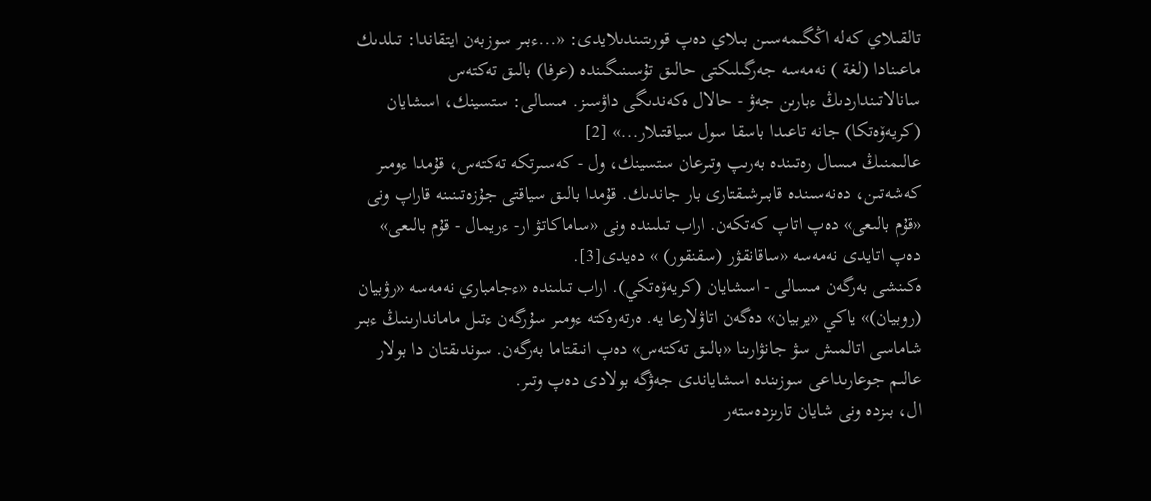تالقىلاي كەلە اڭگىمەسىن بىلاي دەپ قورىتىندىلايدى: «...ءبىر سوزبەن ايتقاندا: تىلدىك ماعىنادا (لغة ) نەمەسە جەرگىلىكتى حالىق تۇسىنىگىندە (عرفا) بالىق تەكتەس سانالاتىنداردىڭ ءبارىن جەۋ - حالال ەكەندىگى داۋسىز. مىسالى: ستسينك، اسشايان (كريەۆەتكا) جانە تاعىدا باسقا سول سياقتىلار...» [2]
عالىمنىڭ مىسال رەتىندە بەرىپ وتىرعان ستسينك، ول - كەسىرتكە تەكتەس، قۇمدا ءومىر كەشەتىن، دەنەسىندە قابىرشىقتارى بار جاندىك. قۇمدا بالىق سياقتى جۇزەتىنىنە قاراپ ونى «قۇم بالىعى» دەپ اتاپ كەتكەن. اراب تىلىندە ونى «ساماكاتۋ ار- ءريمال - قۇم بالىعى» دەپ اتايدى نەمەسە «ساقانقۋر (سقنقور) » دەيدى[3].
ەكىنشى بەرگەن مىسالى - اسشايان (كريەۆەتكي). اراب تىلىندە «ءجامباري نەمەسە «رۋبيان (روبيان)» ياكي «يربيان» دەگەن اتاۋلارعا يە. ەرتەرەكتە ءومىر سۇرگەن ءتىل ماماندارىنىڭ ءبىر شاماسى اتالمىش سۋ جانۋارىنا «بالىق تەكتەس» دەپ انىقتاما بەرگەن. سوندىقتان دا بولار عالىم جوعارىداعى سوزىندە اسشاياندى جەۋگە بولادى دەپ وتىر.
ال، بىزدە ونى شايان تارىزدەستەر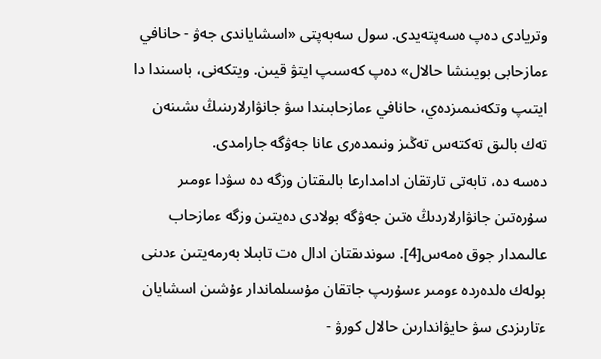وتريادى دەپ ەسەپتەيدى. سول سەبەپتى «اسشاياندى جەۋ - حانافي ءمازحابى بويىنشا حالال» دەپ كەسىپ ايتۋ قيىن. ويتكەنى، باسىندا دا ايتىپ وتكەنىمىزدەي، حانافي ءمازحابىندا سۋ جانۋارلارىنىڭ ىشىنەن تەك بالىق تەكتەس تەڭىز ونىمدەرى عانا جەۋگە جارامدى.
دەسە دە، تابەتى تارتقان ادامدارعا بالىقتان وزگە دە سۋدا ءومىر سۇرەتىن جانۋارلاردىڭ ەتىن جەۋگە بولادى دەيتىن وزگە ءمازحاب عالىمدار جوق ەمەس[4]. سوندىقتان ادال ەت تابىلا بەرمەيتىن ءدىنى بولەك ەلدەردە ءومىر ءسۇرىپ جاتقان مۇسىلماندار ءۇشىن اسشايان ءتارىزدى سۋ حايۋاندارىن حالال كورۋ -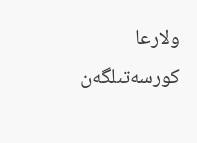ولارعا كورسەتىلگەن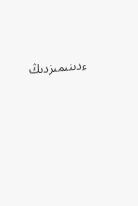ءدىنىمىزدىڭ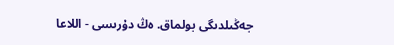جەڭىلدىگى بولماق. ەڭ دۇرىسى - اللاعا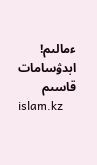ءمالىم!
ابدۋسامات قاسىم
islam.kz